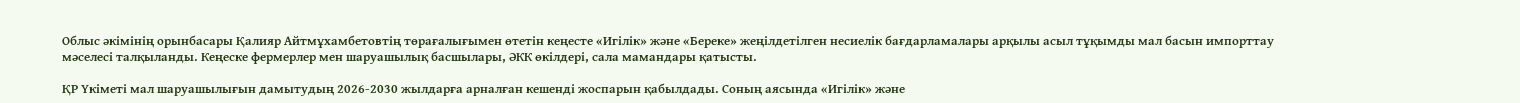Облыс әкімінің орынбасары Қалияр Айтмұхамбетовтің төрағалығымен өтетін кеңесте «Игілік» және «Береке» жеңілдетілген несиелік бағдарламалары арқылы асыл тұқымды мал басын импорттау мәселесі талқыланды. Кеңеске фермерлер мен шаруашылық басшылары, ӘКК өкілдері, сала мамандары қатысты.

ҚР Үкіметі мал шаруашылығын дамытудың 2026-2030 жылдарға арналған кешенді жоспарын қабылдады. Соның аясында «Игілік» және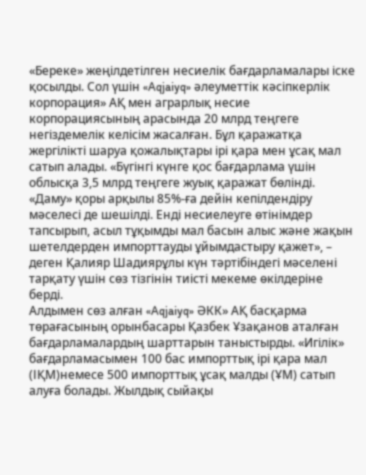«Береке» жеңілдетілген несиелік бағдарламалары іске қосылды. Сол үшін «Aqjaiyq» әлеуметтік кәсіпкерлік корпорация» АҚ мен аграрлық несие корпорациясының арасында 20 млрд теңгеге негіздемелік келісім жасалған. Бұл қаражатқа жергілікті шаруа қожалықтары ірі қара мен ұсақ мал сатып алады. «Бүгінгі күнге қос бағдарлама үшін облысқа 3,5 млрд теңгеге жуық қаражат бөлінді. «Даму» қоры арқылы 85%-ға дейін кепілдендіру мәселесі де шешілді. Енді несиелеуге өтінімдер тапсырып, асыл тұқымды мал басын алыс және жақын шетелдерден импорттауды ұйымдастыру қажет», – деген Қалияр Шадиярұлы күн тәртібіндегі мәселені тарқату үшін сөз тізгінін тиісті мекеме өкілдеріне берді.
Алдымен сөз алған «Aqjaiyq» ӘКК» АҚ басқарма төрағасының орынбасары Қазбек Ұзақанов аталған бағдарламалардың шарттарын таныстырды. «Игілік» бағдарламасымен 100 бас импорттық ірі қара мал (ІҚМ)немесе 500 импорттық ұсақ малды (ҰМ) сатып алуға болады. Жылдық сыйақы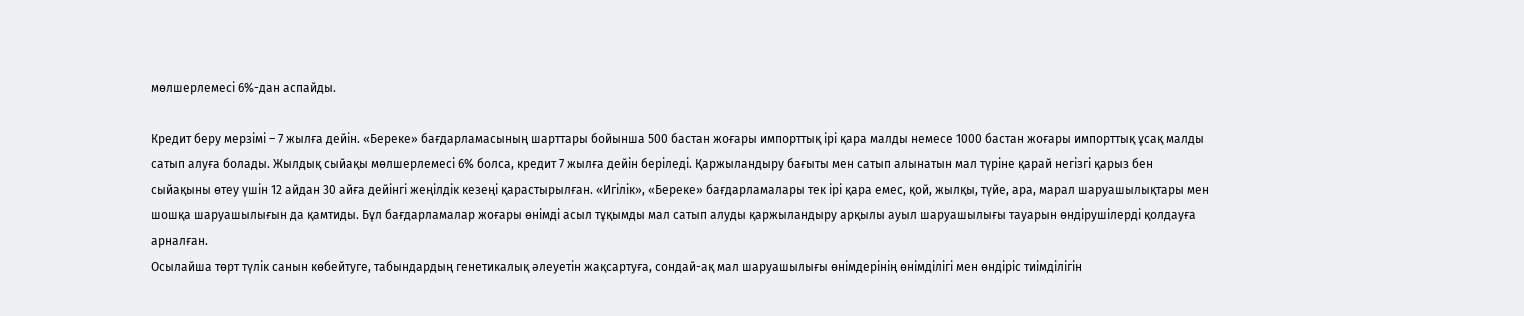мөлшерлемесі 6%-дан аспайды.

Кредит беру мерзімі – 7 жылға дейін. «Береке» бағдарламасының шарттары бойынша 500 бастан жоғары импорттық ірі қара малды немесе 1000 бастан жоғары импорттық ұсақ малды сатып алуға болады. Жылдық сыйақы мөлшерлемесі 6% болса, кредит 7 жылға дейін беріледі. Қаржыландыру бағыты мен сатып алынатын мал түріне қарай негізгі қарыз бен сыйақыны өтеу үшін 12 айдан 30 айға дейінгі жеңілдік кезеңі қарастырылған. «Игілік», «Береке» бағдарламалары тек ірі қара емес, қой, жылқы, түйе, ара, марал шаруашылықтары мен шошқа шаруашылығын да қамтиды. Бұл бағдарламалар жоғары өнімді асыл тұқымды мал сатып алуды қаржыландыру арқылы ауыл шаруашылығы тауарын өндірушілерді қолдауға арналған.
Осылайша төрт түлік санын көбейтуге, табындардың генетикалық әлеуетін жақсартуға, сондай-ақ мал шаруашылығы өнімдерінің өнімділігі мен өндіріс тиімділігін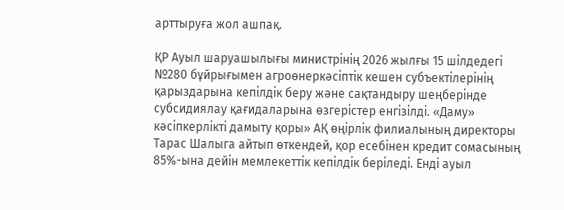арттыруға жол ашпақ.

ҚР Ауыл шаруашылығы министрінің 2026 жылғы 15 шілдедегі №280 бұйрығымен агроөнеркәсіптік кешен субъектілерінің қарыздарына кепілдік беру және сақтандыру шеңберінде субсидиялау қағидаларына өзгерістер енгізілді. «Даму» кәсіпкерлікті дамыту қоры» АҚ өңірлік филиалының директоры Тарас Шалыга айтып өткендей, қор есебінен кредит сомасының 85%-ына дейін мемлекеттік кепілдік беріледі. Енді ауыл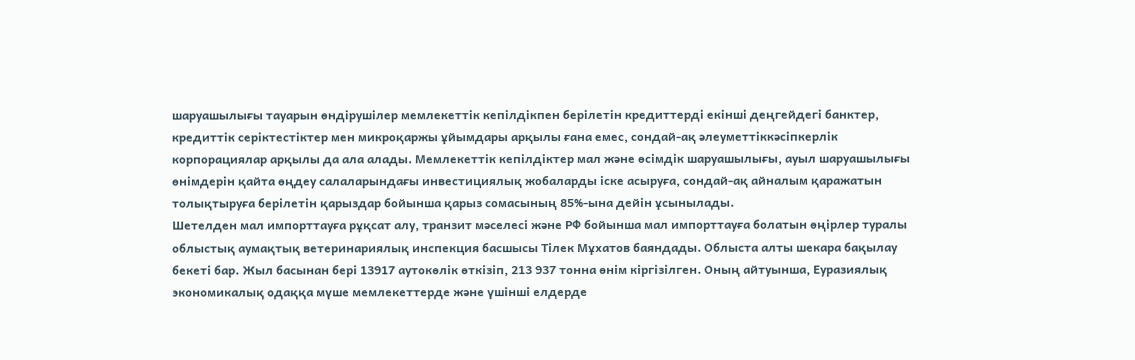шаруашылығы тауарын өндірушілер мемлекеттік кепілдікпен берілетін кредиттерді екінші деңгейдегі банктер, кредиттік серіктестіктер мен микроқаржы ұйымдары арқылы ғана емес, сондай-ақ әлеуметтіккәсіпкерлік корпорациялар арқылы да ала алады. Мемлекеттік кепілдіктер мал және өсімдік шаруашылығы, ауыл шаруашылығы өнімдерін қайта өңдеу салаларындағы инвестициялық жобаларды іске асыруға, сондай-ақ айналым қаражатын толықтыруға берілетін қарыздар бойынша қарыз сомасының 85%-ына дейін ұсынылады.
Шетелден мал импорттауға рұқсат алу, транзит мәселесі және РФ бойынша мал импорттауға болатын өңірлер туралы облыстық аумақтық ветеринариялық инспекция басшысы Тілек Мұхатов баяндады. Облыста алты шекара бақылау бекеті бар. Жыл басынан бері 13917 аутокөлік өткізіп, 213 937 тонна өнім кіргізілген. Оның айтуынша, Еуразиялық экономикалық одаққа мүше мемлекеттерде және үшінші елдерде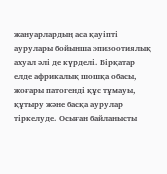жануарлардың аса қауіпті аурулары бойынша эпизоотиялық ахуал әлі де күрделі. Бірқатар елде африкалық шошқа обасы, жоғары патогенді құс тұмауы, құтыру және басқа аурулар тіркелуде. Осыған байланысты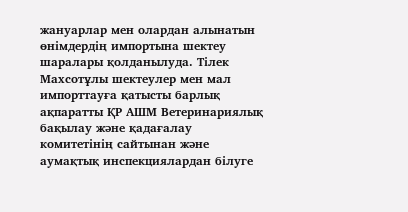жануарлар мен олардан алынатын өнімдердің импортына шектеу шаралары қолданылуда. Тілек Махсотұлы шектеулер мен мал импорттауға қатысты барлық ақпаратты ҚР АШМ Ветеринариялық бақылау және қадағалау комитетінің сайтынан және аумақтық инспекциялардан білуге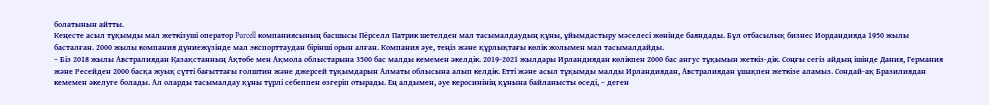болатынын айтты.
Кеңесте асыл тұқымды мал жеткізуші оператор Purcell компаниясының басшысы Пёрселл Патрик шетелден мал тасымалдаудың құны, ұйымдастыру мәселесі жөнінде баяндады. Бұл отбасылық бизнес Иордандияда 1950 жылы басталған. 2000 жылы компания дүниежүзінде мал экспорттаудан бірінші орын алған. Компания әуе, теңіз және құрлықтағы көлік жолымен мал тасымалдайды.
– Біз 2018 жылы Австралиядан Қазақстанның Ақтөбе мен Ақмола облыстарына 3500 бас малды кемемен әкелдік. 2019-2021 жылдары Ирландиядан көлікпен 2000 бас ангус тұқымын жеткіз-дік. Соңғы сегіз айдың ішінде Дания, Германия және Ресейден 2000 басқа жуық сүтті бағыттағы голштин және джерсей тұқымдарын Алматы облысына алып келдік. Етті және асыл тұқымды малды Ирландиядан, Австралиядан ұшақпен жеткізе аламыз. Сондай-ақ Бразилиядан кемемен әкелуге болады. Ал оларды тасымалдау құны түрлі себеппен өзгеріп отырады. Ең алдымен, әуе керосинінің құнына байланысты өседі, – деген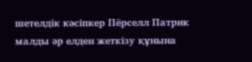шетелдік кәсіпкер Пёрселл Патрик малды әр елден жеткізу құнына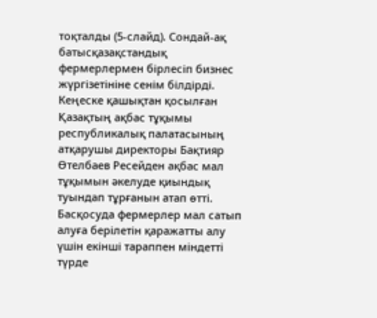тоқталды (5-слайд). Сондай-ақ батысқазақстандық фермерлермен бірлесіп бизнес жүргізетініне сенім білдірді. Кеңеске қашықтан қосылған Қазақтың ақбас тұқымы республикалық палатасының атқарушы директоры Бақтияр Өтелбаев Ресейден ақбас мал тұқымын әкелуде қиындық туындап тұрғанын атап өтті. Басқосуда фермерлер мал сатып алуға берілетін қаражатты алу үшін екінші тараппен міндетті түрде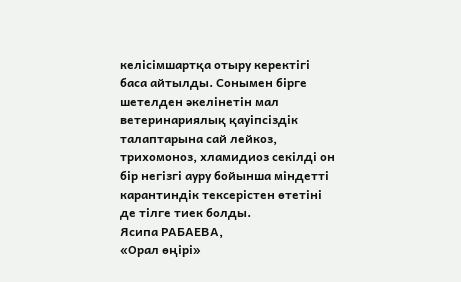келісімшартқа отыру керектігі баса айтылды. Сонымен бірге шетелден әкелінетін мал ветеринариялық қауіпсіздік талаптарына сай лейкоз, трихомоноз, хламидиоз секілді он бір негізгі ауру бойынша міндетті карантиндік тексерістен өтетіні де тілге тиек болды.
Ясипа РАБАЕВА,
«Орал өңірі»